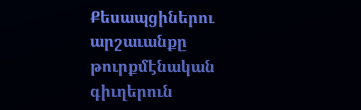Քեսապցիներու արշաւանքը թուրքմէնական գիւղերուն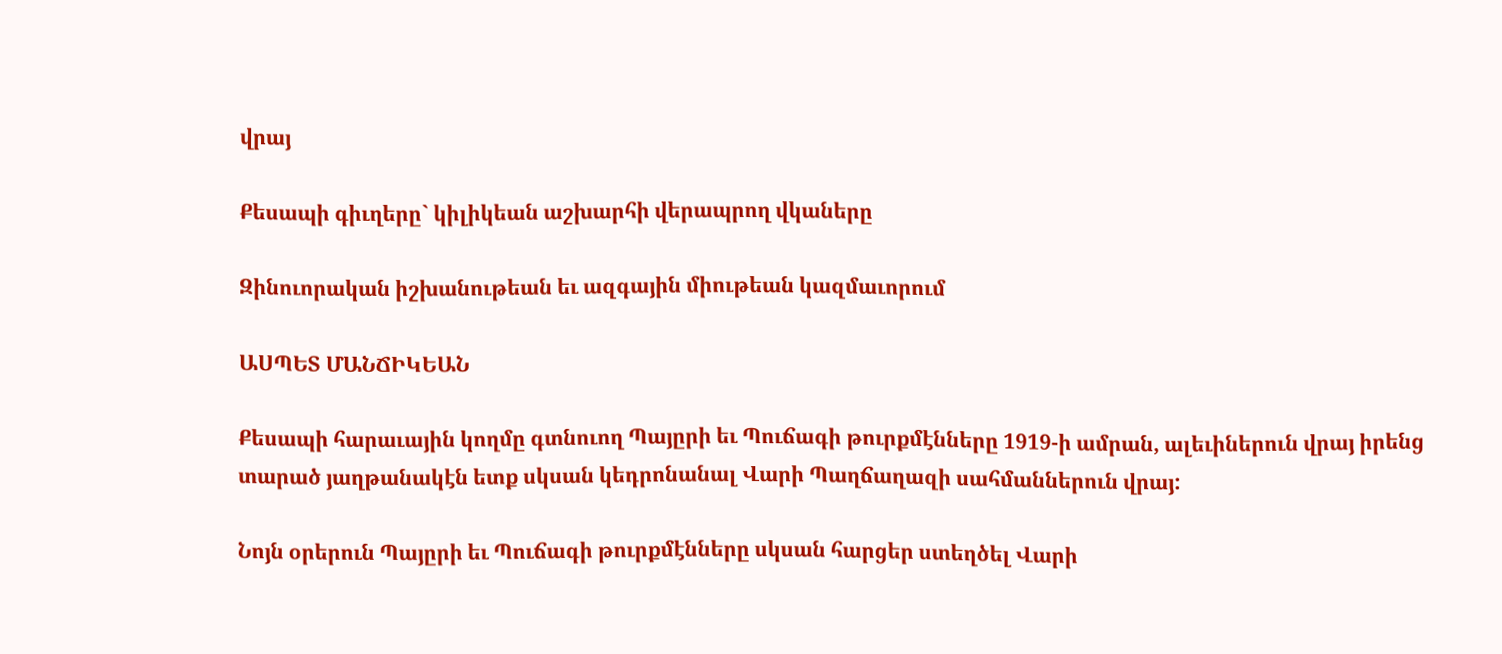վրայ

Քեսապի գիւղերը` կիլիկեան աշխարհի վերապրող վկաները

Զինուորական իշխանութեան եւ ազգային միութեան կազմաւորում

ԱՍՊԵՏ ՄԱՆՃԻԿԵԱՆ

Քեսապի հարաւային կողմը գտնուող Պայըրի եւ Պուճագի թուրքմէնները 1919-ի ամրան, ալեւիներուն վրայ իրենց տարած յաղթանակէն ետք սկսան կեդրոնանալ Վարի Պաղճաղազի սահմաններուն վրայ:

Նոյն օրերուն Պայըրի եւ Պուճագի թուրքմէնները սկսան հարցեր ստեղծել Վարի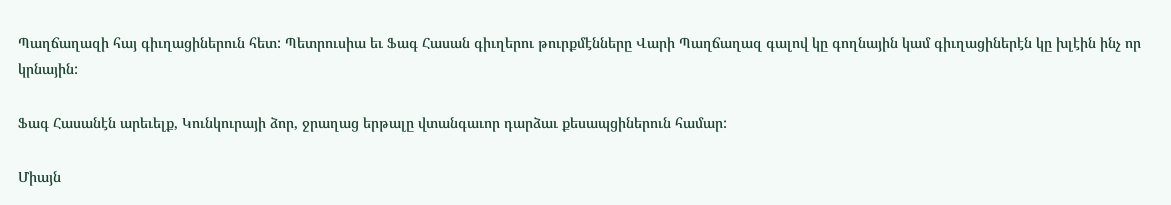Պաղճաղազի հայ գիւղացիներուն հետ: Պետրուսիա եւ Ֆագ Հասան գիւղերու թուրքմէնները Վարի Պաղճաղազ գալով կը գողնային կամ գիւղացիներէն կը խլէին ինչ որ կրնային:

Ֆագ Հասանէն արեւելք, Կունկուրայի ձոր, ջրաղաց երթալը վտանգաւոր դարձաւ քեսապցիներուն համար:

Միայն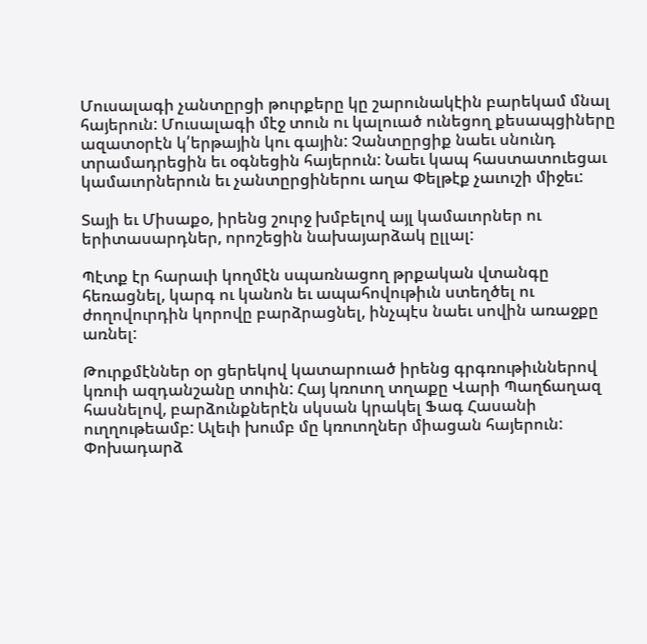Մուսալագի չանտըրցի թուրքերը կը շարունակէին բարեկամ մնալ հայերուն: Մուսալագի մէջ տուն ու կալուած ունեցող քեսապցիները ազատօրէն կ՛երթային կու գային: Չանտըրցիք նաեւ սնունդ տրամադրեցին եւ օգնեցին հայերուն: Նաեւ կապ հաստատուեցաւ կամաւորներուն եւ չանտըրցիներու աղա Փելթէք չաւուշի միջեւ:

Տայի եւ Միսաքօ, իրենց շուրջ խմբելով այլ կամաւորներ ու երիտասարդներ, որոշեցին նախայարձակ ըլլալ:

Պէտք էր հարաւի կողմէն սպառնացող թրքական վտանգը հեռացնել, կարգ ու կանոն եւ ապահովութիւն ստեղծել ու ժողովուրդին կորովը բարձրացնել, ինչպէս նաեւ սովին առաջքը առնել:

Թուրքմէններ օր ցերեկով կատարուած իրենց գրգռութիւններով կռուի ազդանշանը տուին: Հայ կռուող տղաքը Վարի Պաղճաղազ հասնելով, բարձունքներէն սկսան կրակել Ֆագ Հասանի ուղղութեամբ: Ալեւի խումբ մը կռուողներ միացան հայերուն: Փոխադարձ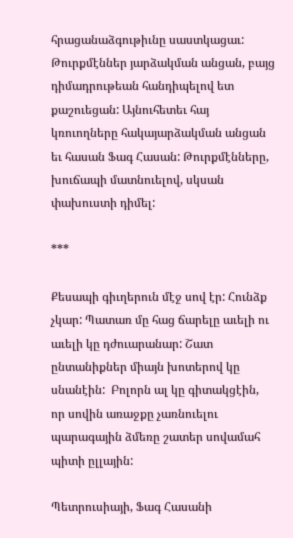հրացանաձգութիւնը սաստկացաւ: Թուրքմէններ յարձակման անցան, բայց դիմադրութեան հանդիպելով ետ քաշուեցան: Այնուհետեւ հայ կռուողները հակայարձակման անցան եւ հասան Ֆագ Հասան: Թուրքմէնները, խուճապի մատնուելով, սկսան փախուստի դիմել:

***

Քեսապի գիւղերուն մէջ սով էր: Հունձք չկար: Պատառ մը հաց ճարելը աւելի ու աւելի կը դժուարանար: Շատ ընտանիքներ միայն խոտերով կը սնանէին:  Բոլորն ալ կը գիտակցէին, որ սովին առաջքը չառնուելու պարագային ձմեռը շատեր սովամահ պիտի ըլլային:

Պետրուսիայի, Ֆագ Հասանի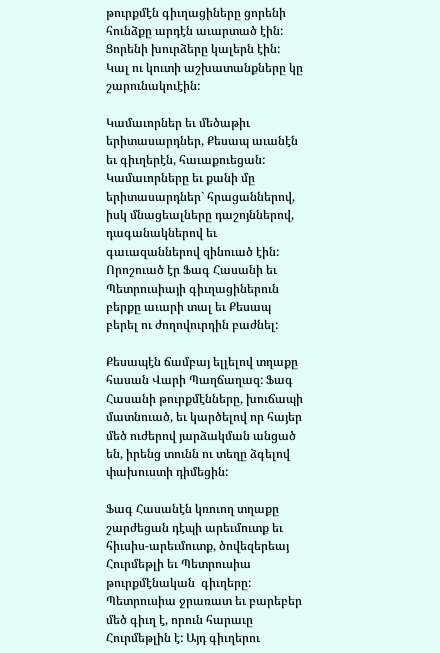թուրքմէն գիւղացիները ցորենի հունձքը արդէն աւարտած էին: Ցորենի խուրձերը կալերն էին: Կալ ու կուտի աշխատանքները կը շարունակուէին:

Կամաւորներ եւ մեծաթիւ երիտասարդներ, Քեսապ աւանէն եւ գիւղերէն, հաւաքուեցան: Կամաւորները եւ քանի մը երիտասարդներ` հրացաններով,  իսկ մնացեալները դաշոյններով, դագանակներով եւ գաւազաններով զինուած էին: Որոշուած էր Ֆագ Հասանի եւ Պետրուսիայի գիւղացիներուն բերքը աւարի տալ եւ Քեսապ բերել ու ժողովուրդին բաժնել:

Քեսապէն ճամբայ ելլելով տղաքը հասան Վարի Պաղճաղազ: Ֆագ Հասանի թուրքմէնները, խուճապի մատնուած, եւ կարծելով որ հայեր մեծ ուժերով յարձակման անցած են, իրենց տունն ու տեղը ձգելով փախուստի դիմեցին:

Ֆագ Հասանէն կռուող տղաքը շարժեցան դէպի արեւմուտք եւ հիւսիս-արեւմուտք, ծովեզերեայ Հուրմեթլի եւ Պետրուսիա թուրքմէնական  գիւղերը:  Պետրուսիա ջրառատ եւ բարեբեր մեծ գիւղ է, որուն հարաւը Հուրմեթլին է: Այդ գիւղերու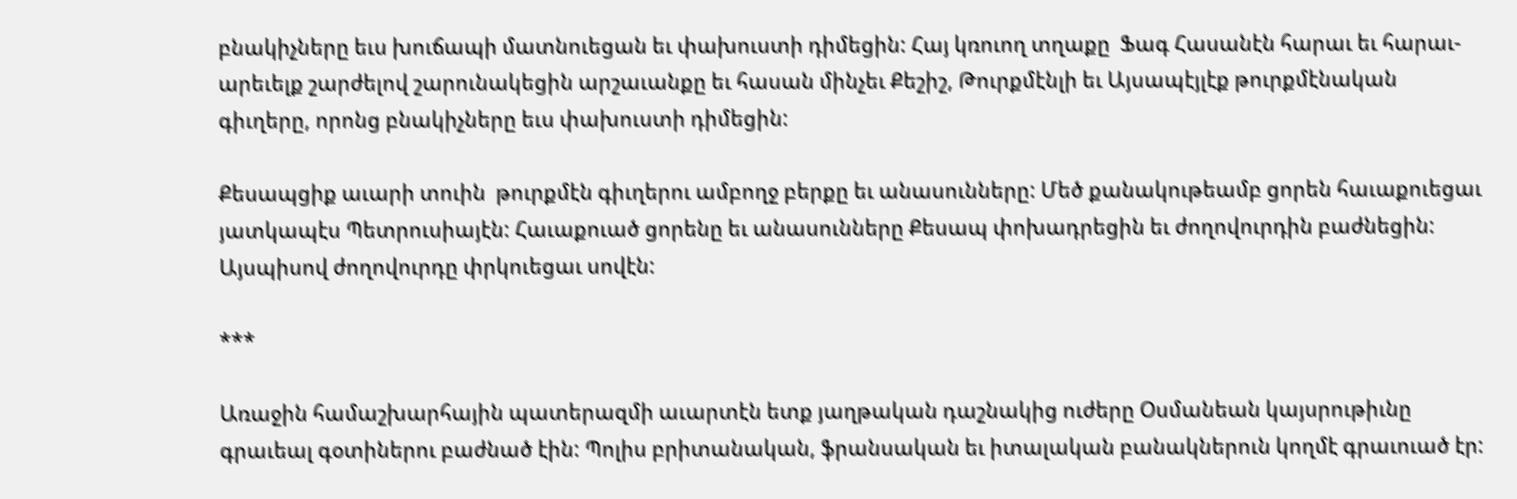բնակիչները եւս խուճապի մատնուեցան եւ փախուստի դիմեցին: Հայ կռուող տղաքը  Ֆագ Հասանէն հարաւ եւ հարաւ-արեւելք շարժելով շարունակեցին արշաւանքը եւ հասան մինչեւ Քեշիշ, Թուրքմէնլի եւ Այսապէյլէք թուրքմէնական գիւղերը, որոնց բնակիչները եւս փախուստի դիմեցին:

Քեսապցիք աւարի տուին  թուրքմէն գիւղերու ամբողջ բերքը եւ անասունները: Մեծ քանակութեամբ ցորեն հաւաքուեցաւ յատկապէս Պետրուսիայէն: Հաւաքուած ցորենը եւ անասունները Քեսապ փոխադրեցին եւ ժողովուրդին բաժնեցին: Այսպիսով ժողովուրդը փրկուեցաւ սովէն:

***

Առաջին համաշխարհային պատերազմի աւարտէն ետք յաղթական դաշնակից ուժերը Օսմանեան կայսրութիւնը գրաւեալ գօտիներու բաժնած էին: Պոլիս բրիտանական, ֆրանսական եւ իտալական բանակներուն կողմէ գրաւուած էր: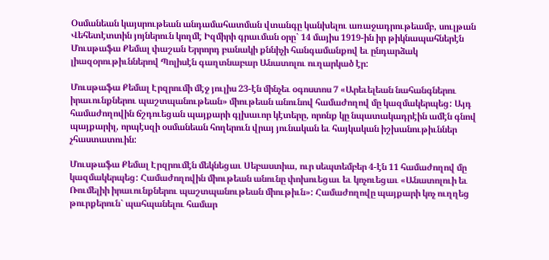Օսմանեան կայսրութեան անդամահատման վտանգը կանխելու առաջադրութեամբ, սուլթան Վեհետէտտին յոյներուն կողմէ Իզմիրի գրաւման օրը` 14 մայիս 1919-ին իր թիկնապահներէն Մուսթաֆա Քեմալ փաշան Երրորդ բանակի քննիչի հանգամանքով եւ ընդարձակ լիազօրութիւններով Պոլիսէն գաղտնաբար Անատոլու ուղարկած էր:

Մուսթաֆա Քեմալ Էրզրումի մէջ յուլիս 23-էն մինչեւ օգոստոս 7 «Արեւելեան նահանգներու իրաւունքներու պաշտպանութեան» միութեան անունով համաժողով մը կազմակերպեց: Այդ համաժողովին ճշդուեցան պայքարի գլխաւոր կէտերը, որոնք կը նպատակադրէին ամէն գնով պայքարիլ, որպէսզի օսմանեան հողերուն վրայ յունական եւ հայկական իշխանութիւններ չհաստատուին:

Մուսթաֆա Քեմալ Էրզրումէն մեկնեցաւ Սեբաստիա, ուր սեպտեմբեր 4-էն 11 համաժողով մը կազմակերպեց: Համաժողովին միութեան անունը փոխուեցաւ եւ կոչուեցաւ «Անատոլուի եւ Ռումելիի իրաւունքներու պաշտպանութեան միութիւն»: Համաժողովը պայքարի կոչ ուղղեց թուրքերուն` պահպանելու համար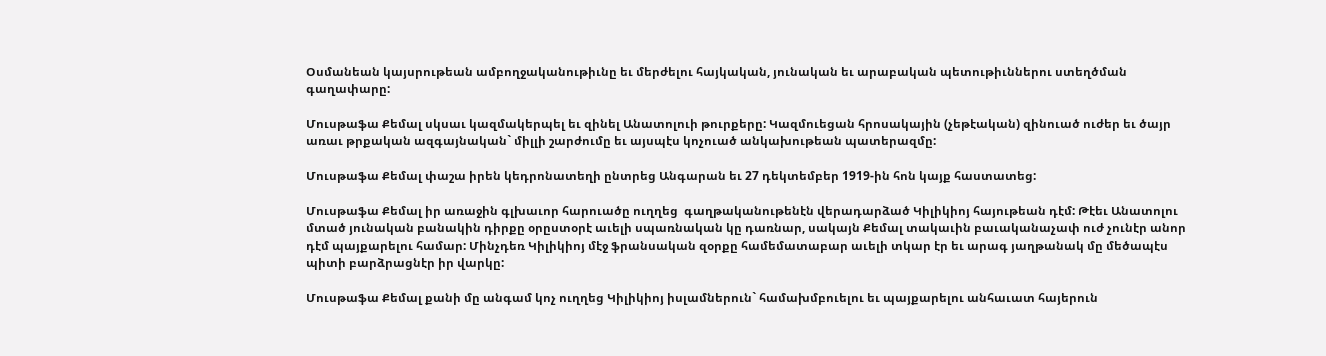Օսմանեան կայսրութեան ամբողջականութիւնը եւ մերժելու հայկական, յունական եւ արաբական պետութիւններու ստեղծման գաղափարը:

Մուսթաֆա Քեմալ սկսաւ կազմակերպել եւ զինել Անատոլուի թուրքերը: Կազմուեցան հրոսակային (չեթէական) զինուած ուժեր եւ ծայր առաւ թրքական ազգայնական` միլլի շարժումը եւ այսպէս կոչուած անկախութեան պատերազմը:

Մուսթաֆա Քեմալ փաշա իրեն կեդրոնատեղի ընտրեց Անգարան եւ 27 դեկտեմբեր 1919-ին հոն կայք հաստատեց:

Մուսթաֆա Քեմալ իր առաջին գլխաւոր հարուածը ուղղեց  գաղթականութենէն վերադարձած Կիլիկիոյ հայութեան դէմ: Թէեւ Անատոլու մտած յունական բանակին դիրքը օրըստօրէ աւելի սպառնական կը դառնար, սակայն Քեմալ տակաւին բաւականաչափ ուժ չունէր անոր դէմ պայքարելու համար: Մինչդեռ Կիլիկիոյ մէջ ֆրանսական զօրքը համեմատաբար աւելի տկար էր եւ արագ յաղթանակ մը մեծապէս պիտի բարձրացնէր իր վարկը:

Մուսթաֆա Քեմալ քանի մը անգամ կոչ ուղղեց Կիլիկիոյ իսլամներուն` համախմբուելու եւ պայքարելու անհաւատ հայերուն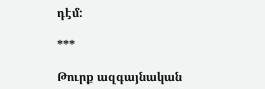դէմ:

***

Թուրք ազգայնական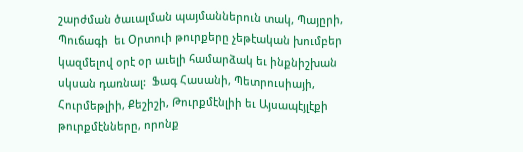շարժման ծաւալման պայմաններուն տակ, Պայըրի, Պուճագի  եւ Օրտուի թուրքերը չեթէական խումբեր կազմելով օրէ օր աւելի համարձակ եւ ինքնիշխան սկսան դառնալ:  Ֆագ Հասանի, Պետրուսիայի, Հուրմեթլիի, Քեշիշի, Թուրքմէնլիի եւ Այսապէյլէքի թուրքմէնները, որոնք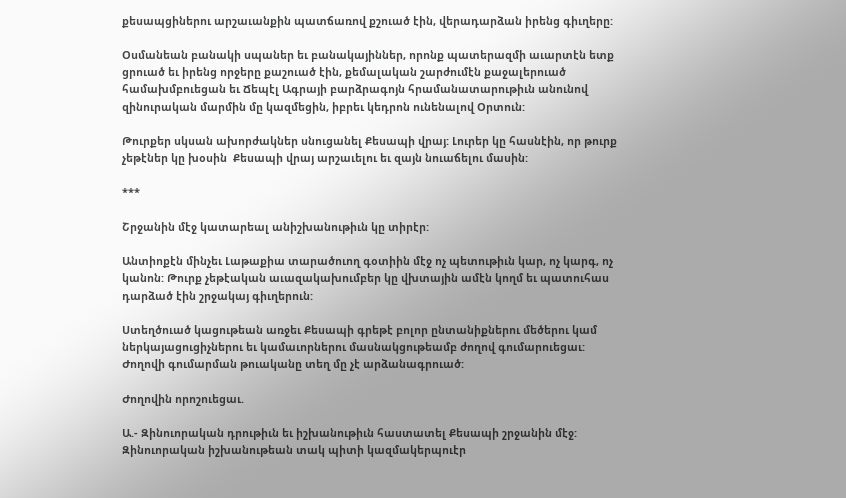քեսապցիներու արշաւանքին պատճառով քշուած էին, վերադարձան իրենց գիւղերը:

Օսմանեան բանակի սպաներ եւ բանակայիններ, որոնք պատերազմի աւարտէն ետք ցրուած եւ իրենց որջերը քաշուած էին, քեմալական շարժումէն քաջալերուած համախմբուեցան եւ Ճեպէլ Ագրայի բարձրագոյն հրամանատարութիւն անունով զինուրական մարմին մը կազմեցին, իբրեւ կեդրոն ունենալով Օրտուն:

Թուրքեր սկսան ախորժակներ սնուցանել Քեսապի վրայ: Լուրեր կը հասնէին, որ թուրք չեթէներ կը խօսին  Քեսապի վրայ արշաւելու եւ զայն նուաճելու մասին:

***

Շրջանին մէջ կատարեալ անիշխանութիւն կը տիրէր:

Անտիոքէն մինչեւ Լաթաքիա տարածուող գօտիին մէջ ոչ պետութիւն կար, ոչ կարգ, ոչ կանոն: Թուրք չեթէական աւազակախումբեր կը վխտային ամէն կողմ եւ պատուհաս դարձած էին շրջակայ գիւղերուն:

Ստեղծուած կացութեան առջեւ Քեսապի գրեթէ բոլոր ընտանիքներու մեծերու կամ ներկայացուցիչներու եւ կամաւորներու մասնակցութեամբ ժողով գումարուեցաւ: Ժողովի գումարման թուականը տեղ մը չէ արձանագրուած:

Ժողովին որոշուեցաւ.

Ա.- Զինուորական դրութիւն եւ իշխանութիւն հաստատել Քեսապի շրջանին մէջ: Զինուորական իշխանութեան տակ պիտի կազմակերպուէր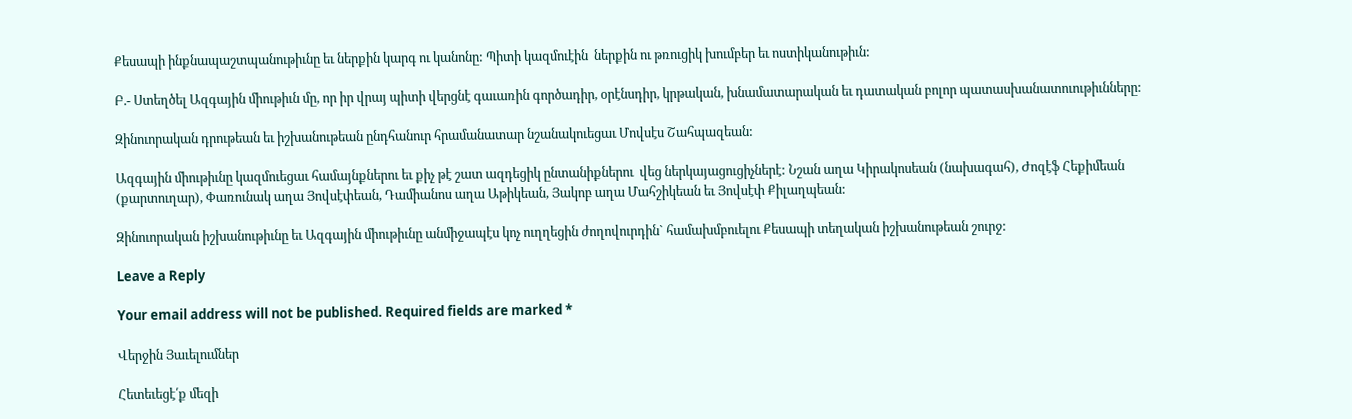Քեսապի ինքնապաշտպանութիւնը եւ ներքին կարգ ու կանոնը: Պիտի կազմուէին  ներքին ու թռուցիկ խումբեր եւ ոստիկանութիւն:

Բ.- Ստեղծել Ազգային միութիւն մը, որ իր վրայ պիտի վերցնէ գաւառին գործադիր, օրէնսդիր, կրթական, խնամատարական եւ դատական բոլոր պատասխանատուութիւնները:

Զինուորական դրութեան եւ իշխանութեան ընդհանուր հրամանատար նշանակուեցաւ Մովսէս Շահպազեան:

Ազգային միութիւնը կազմուեցաւ համայնքներու եւ քիչ թէ շատ ազդեցիկ ընտանիքներու  վեց ներկայացուցիչներէ: Նշան աղա Կիրակոսեան (նախագահ), Ժոզէֆ Հեքիմեան (քարտուղար), Փառունակ աղա Յովսէփեան, Դամիանոս աղա Աթիկեան, Յակոբ աղա Մահշիկեան եւ Յովսէփ Քիլաղպեան:

Զինուորական իշխանութիւնը եւ Ազգային միութիւնը անմիջապէս կոչ ուղղեցին ժողովուրդին` համախմբուելու Քեսապի տեղական իշխանութեան շուրջ:

Leave a Reply

Your email address will not be published. Required fields are marked *

Վերջին Յաւելումներ

Հետեւեցէ՛ք մեզի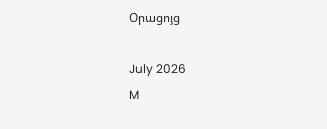Օրացոյց

July 2026
M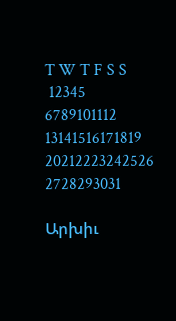T W T F S S
 12345
6789101112
13141516171819
20212223242526
2728293031

Արխիւ